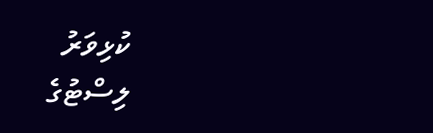ކުޅިވަރު
ލިސްޓުގެ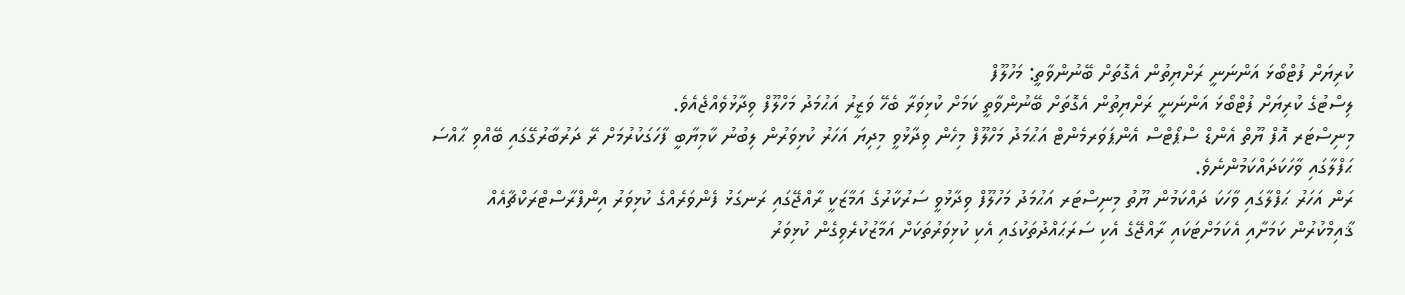ކުރިޔަށް ފުޓްބޯޅަ އަންނަނީ ރަށްޔިތުން އެގޮތަށް ބޭނުންވާތީ: މަހުލޫފް
ލިސްޓުގެ ކުރިޔަށް ފުޓްބޯޅަ އަންނަނީ ރަށްޔިތުން އެގޮތަށް ބޭނުންވާތީ ކަމަށް ކުޅިވަރާ ބެހޭ ވަޒީރު އަޙުމަދު މަހްލޫފް ވިދާޅުވެއްޖެއެވެ.
މިނިސްޓަރ އޮފް ޔޫތް އެންޑް ސްޕޯޓްސް އެންޕަވަރމެންޓް އަޙުމަދު މަހްލޫފް މިހެން ވިދާޅުވީ މިދިޔަ އަހަރު ކުޅިވަރުން ލިބުނު ކާމިޔާބީ ފާހަގަކުރުމަށް ރޭ ދަރުބާރުގޭގައި ބޭއްވި ޙާއްސަ ޙަފްލާގައި ވާހަކަދައްކަމުންނެވެ.
ރަން އަހަރު ޙަފްލާގައި ވާހަކަ ދައްކަމުން ޔޫތު މިނިސްޓަރ އަޙުމަދު މަހުލޫފް ވިދާޅުވީ ސަރުކާރުގެ އަމާޒަކީ ރާއްޖޭގައި ރަނގަޅު ފެންވަރެއްގެ ކުޅިވަރު އިންފްރާސްޓްރަކްޗާއެއް ޤާއިމްކުރުން ކަމަށާއި އެކަމަށްޓަކައި ރާއްޖޭގެ އެކި ސަރަޙައްދުތަކުގައި އެކި ކުޅިވަރުތަކަށް އަމާޒުކުރެވިގެން ކުޅިވަރު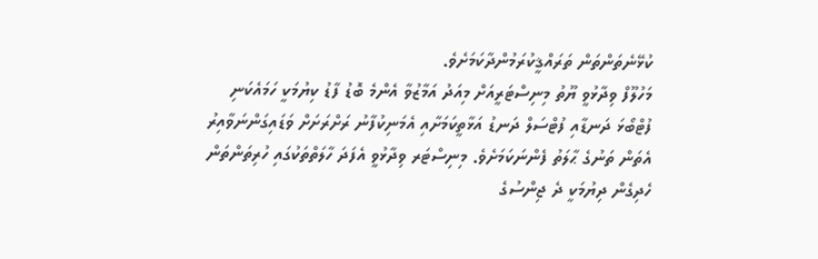ކުޅޭނެތަންތަން ތަރައްޤީކުރަމުންދާކަމަށެވެ.
މަހުލޫފް ވިދާޅުވީ ޔޫތު މިނިސްޓަރީއަށް މިއަދު އަމާޒުވާ އެންމެ ބޮޑު ފާޑު ކިޔުމަކީ ހަމައެކަނި ފުޓްބޯޅަ ދަނޑާއި ފުޓްސަލް ދަނޑު އަޅާތީކަމަށާއި އެމަނިކުފާނު ރަށްރަށަށް ވަޑައިގަންނަވާއިރު އެތަން ތަނުގެ ޙާލަތު ފެންނަކަމަށެވެ. މިނިސްޓަރ ވިދާޅުވީ އެފަދަ ހާލަތްތަކުގައި ހުރިތަންތަން ހެދިގެން ދިޔުމަކީ ދެ ޖިންސުގެ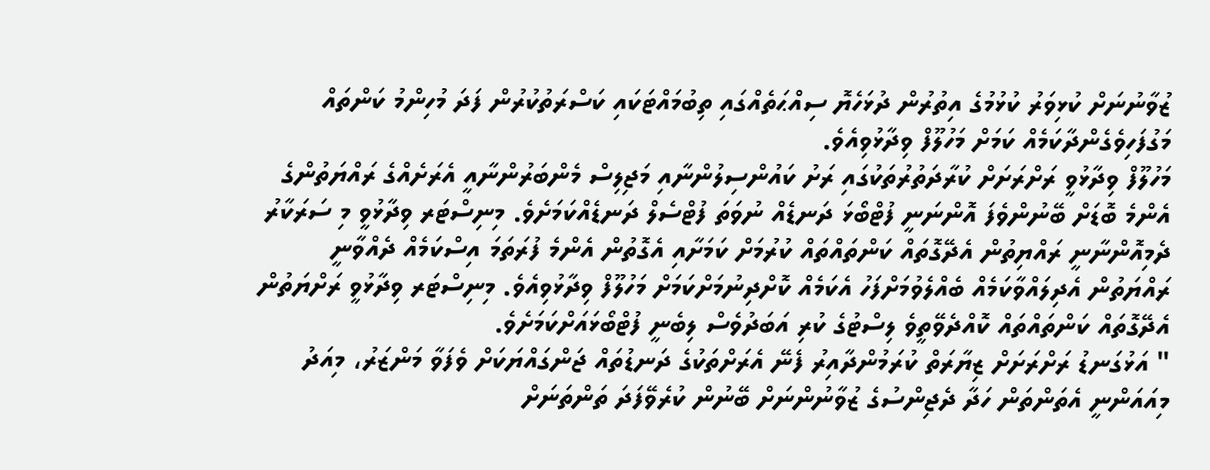ޒުވާނުނަށް ކުޅިވަރު ކުޅުމުގެ އިތުރުން ދުޅަހެޔޮ ސިއްޙަތެއްގައި ތިބުމައްޓަކައި ކަސްރަތުކުރުން ފަދަ މުހިންމު ކަންތައް މަގުފަހިވެގެންދާކަމެއް ކަމަށް މަހުލޫފް ވިދާޅުވިއެވެ.
މަހުލޫފް ވިދާޅުވީ ރަށްރަށަށް ކުރާދަތުރުތަކުގައި ރަށު ކައުންސިލުންނާއި މަޖިލިސް މެންބަރުންނާއީ އެރަށެއްގެ ރައްޔަތުންގެ އެންމެ ބޮޑަށް ބޭނުންވެފަ އޮންނަނީ ފުޓްބޯޅަ ދަނޑެއް ނުވަތަ ފުޓްސެލް ދަނޑެއްކަމަށެވެ. މިނިސްޓަރ ވިދާޅުވީ މި ސަރަކާރު ދެމިއޮންނާނީ ރައްޔިތުން އެދޭގޮތައް ކަންތައްތައް ކުރުމަށް ކަމަށާއި އެގޮތުން އެންމެ ފުރަތަމަ އިސްކަމެއް ދެއްވާނީ ރައްޔަތުން އެދިލައްވާކަމެއް ބެއްލެވުމަށްފަހު އެކަމެއް ކޮށްދިނުމަށްކަމަށް މަހުލޫފް ވިދާޅުވިއެވެ. މިނިސްޓަރ ވިދާޅުވީ ރަށްޔަތުން އެދޭގޮތައް ކަންތައްތައް ކޮއްދެވޭތީވެ ލިސްޓުގެ ކުރި އަބަދުވެސް ލިބެނީ ފުޓްބޯޅައަށްކަމަށެވެ.
" އަޅުގަނޑު ރަށްރަށަށް ޒިޔާރަތް ކުރަމުންދާއިރު ފެނޭ އެރަށްތަކުގެ ދަނޑުތައް ޖަންގައްޔަކަށް ވެފަވާ މަންޒަރު، މިއަދު މިއައަންނީ އެތަންތަން ހަދާ ދެޖިންސުގެ ޒުވާނުންނަށް ބޭނުން ކުރެވޭފަދަ ތަންތަނަށް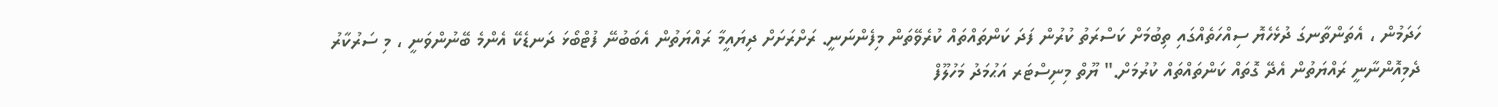ހަދަމުން ، އެތަންތާނގަ ދުޅެހެޔޮ ސިއްހަތެއްގައި ތިބުމަށް ކަސްރަތު ކުރުން ފަދަ ކަންތައްތައް ކުރެވޭތަން މިފެންނަނީ. ރަށްރަށަށް ދިޔައީމާ ރައްޔަތުން އެބަބުނޭ ފުޓްބޯޅަ ދަނޑެކޭ އެންމެ ބޭނުންވަނީ ، މި ސަރުކާރު ދެމިއޮންނާނީ ރައްޔަތުން އެދޭ ގޮތައް ކަންތައްތައް ކުރުމަށް." ޔޫތް މިނިސްޓަރ އަޙުމަދު މަހުލޫފް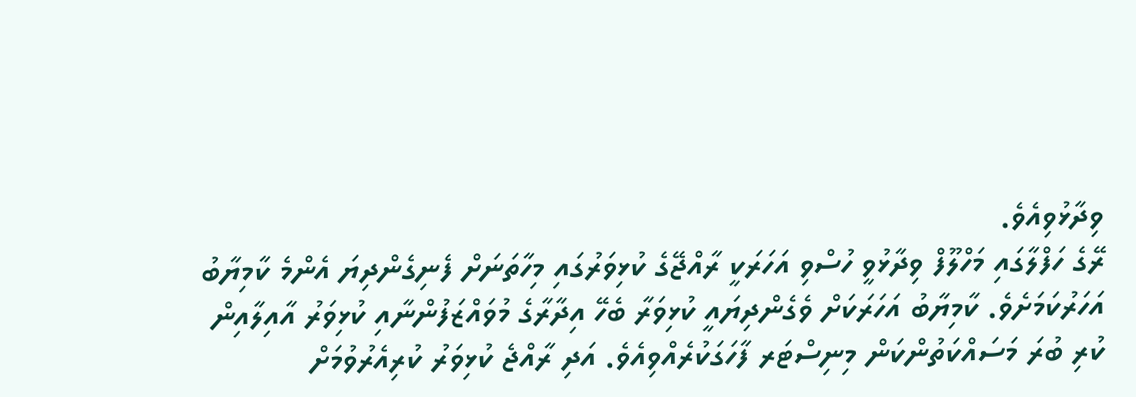ވިދާޅުވިއެވެ.
ރޭގެ ހަފްލާގައި މަހްލޫފް ވިދާޅުވީ ހުސްވި އަހަރަކީ ރާއްޖޭގެ ކުޅިވަރުގައި މިހާތަނަށް ފެނިގެންދިޔަ އެންމެ ކާމިޔާބު އަހަރުކަމަށެވެ. ކާމިޔާބު އަހަރަކަށް ވެގެންދިޔައީ ކުޅިވަރާ ބެހޭ އިދާރާގެ މުވައްޒަފުންނާއި ކުޅިވަރު އާއިލާއިން ކުރި ބުރަ މަސައްކަތުންކަން މިނިސްޓަރ ފާހަގަކުރެއްވިއެވެ. އަދި ރާއްޖެ ކުޅިވަރު ކުރިއެރުވުމަށް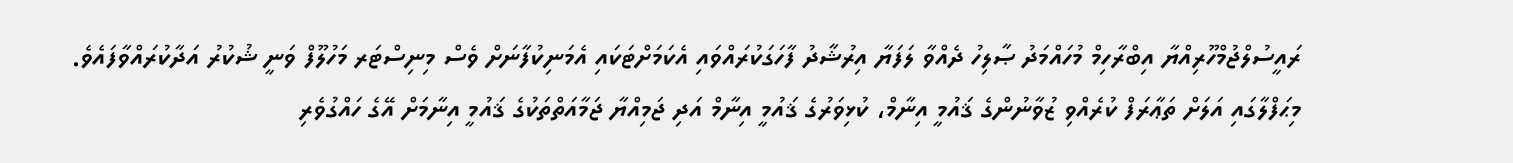ރައީސުލްޖުމްހޫރިއްޔާ އިބްރާހިމް މުހައްމަދު ޞާލިހު ދެއްވާ ލަފަޔާ އިރުޝާދު ފާހަގަކުރައްވައި އެކަމަށްޓަކައި އެމަނިކުފާނަށް ވެސް މިނިސްޓަރ މަހުލޫފް ވަނީ ޝުކުރު އަދާކުރައްވާފައެވެ.
މިޙަފްލާގައި އަލަށް ތަޢާރަފް ކުރެއްވި ޒުވާނުންގެ ޤައުމީ އިނާމް، ކުޅިވަރުގެ ޤައުމީ އިނާމް އަދި ޖަމިއްޔާ ޖަމާއަތްތަކުގެ ޤައުމީ އިނާމަށް އޭގެ ހައްގުވެރި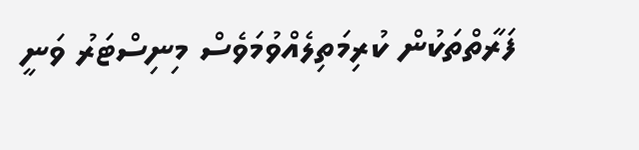ފަރާތްތަކުން ކުރިމަތިލެއްވުމަވެސް މިނިސްޓަރު ވަނީ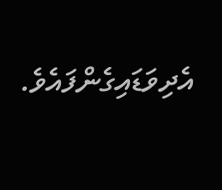އެދިވަޑައިގެންފައެވެ.